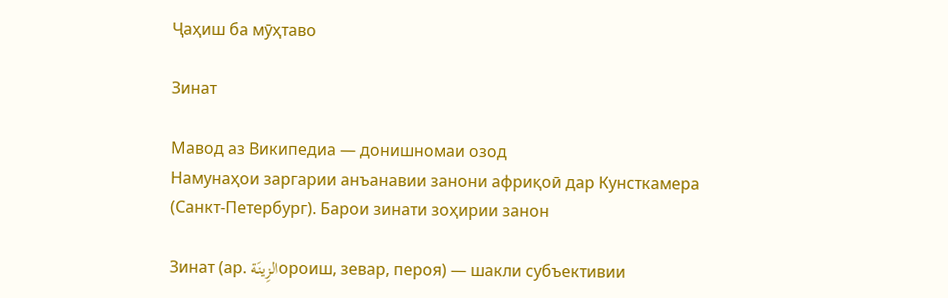Ҷаҳиш ба мӯҳтаво

Зинат

Мавод аз Википедиа — донишномаи озод
Намунаҳои заргарии анъанавии занони африқоӣ дар Кунсткамера (Санкт-Петербург). Барои зинати зоҳирии занон

Зинат (ар. الزِینَةороиш, зевар, пероя) — шакли субъективии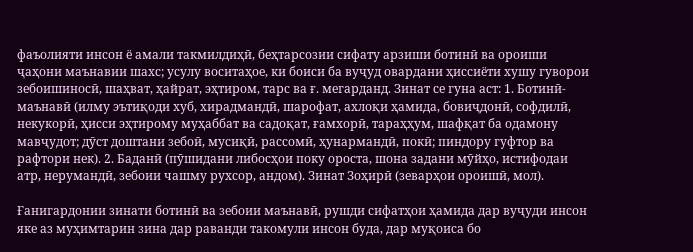фаъолияти инсон ё амали такмилдиҳӣ, беҳтарсозии сифату арзиши ботинӣ ва ороиши ҷаҳони маънавии шахс; усулу воситаҳое, ки боиси ба вуҷуд овардани ҳиссиёти хушу гуворои зебоишиносӣ, шаҳват, ҳайрат, эҳтиром, тарс ва ғ. мегарданд. Зинат се гуна аст: 1. Ботинӣ-маънавӣ (илму эътиқоди хуб, хирадмандӣ, шарофат, ахлоқи ҳамида, бовиҷдонӣ, софдилӣ, некукорӣ, ҳисси эҳтирому муҳаббат ва садоқат, ғамхорӣ, тараҳҳум, шафқат ба одамону мавҷудот; дӯст доштани зебоӣ, мусиқӣ, рассомӣ, ҳунармандӣ, покӣ; пиндору гуфтор ва рафтори нек). 2. Баданӣ (пӯшидани либосҳои поку ороста, шона задани мӯйҳо, истифодаи атр, нерумандӣ, зебоии чашму рухсор, андом). Зинат Зоҳирӣ (зеварҳои ороишӣ, мол).

Ғанигардонии зинати ботинӣ ва зебоии маънавӣ, рушди сифатҳои ҳамида дар вуҷуди инсон яке аз муҳимтарин зина дар раванди такомули инсон буда, дар муқоиса бо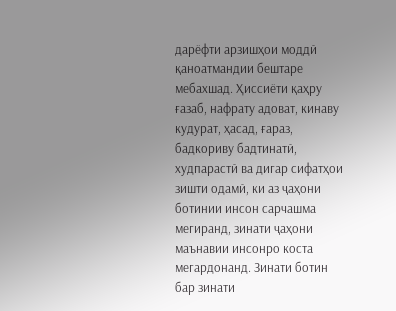дарёфти арзишҳои моддӣ қаноатмандии бештаре мебахшад. Ҳиссиёти қаҳру ғазаб, нафрату адоват, кинаву кудурат, ҳасад, ғараз, бадкориву бадтинатӣ, худпарастӣ ва дигар сифатҳои зишти одамӣ, ки аз ҷаҳони ботинии инсон сарчашма мегиранд, зинати ҷаҳони маънавии инсонро коста мегардонанд. Зинати ботин бар зинати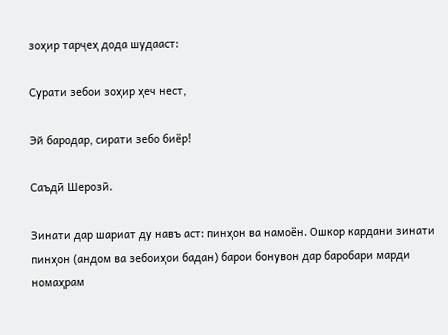зоҳир тарҷеҳ дода шудааст:

Сурати зебои зоҳир ҳеч нест,

Эй бародар, сирати зебо биёр!

Саъдӣ Шерозӣ.

Зинати дар шариат ду навъ аст: пинҳон ва намоён. Ошкор кардани зинати пинҳон (андом ва зебоиҳои бадан) барои бонувон дар баробари марди номаҳрам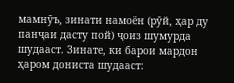мамнӯъ, зинати намоён (рӯй, ҳар ду панҷаи дасту пой) ҷоиз шумурда шудааст. Зинате, ки барои мардон ҳаром дониста шудааст: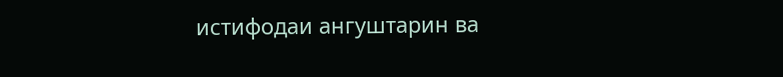истифодаи ангуштарин ва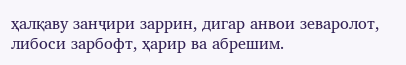ҳалқаву занҷири заррин, дигар анвои зеваролот, либоси зарбофт, ҳарир ва абрешим.